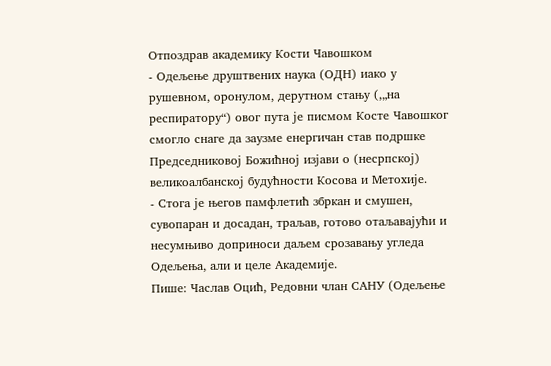Отпоздрав академику Кости Чавошком
- Одељење друштвених наука (ОДН) иако у рушевном, оронулом, дерутном стању (,„на респиратору“) овог пута је писмом Косте Чавошког смогло снаге да заузме енергичан став подршке Председниковој Божићној изјави о (несрпској) великоалбанској будућности Косова и Метохије.
- Стога је његов памфлетић збркан и смушен, сувопаран и досадан, траљав, готово отаљавајући и несумњиво доприноси даљем срозавању угледа Одељења, али и целе Академије.
Пише: Часлав Оцић, Редовни члан САНУ (Одељење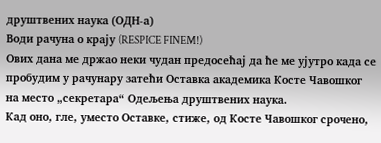друштвених наука (ОДН-а)
Води рачуна о крају (RESPICE FINEM!)
Ових дана ме држао неки чудан предосећај да ће ме ујутро када се пробудим у рачунару затећи Оставка академика Косте Чавошког на место „секретара“ Одељења друштвених наука.
Кад оно, гле, уместо Оставке, стиже, од Косте Чавошког срочено,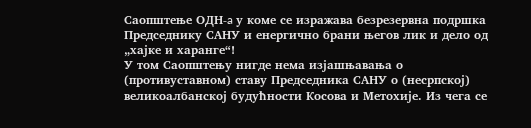Саопштење ОДН-a у коме се изражава безрезервна подршка Председнику САНУ и енергично брани његов лик и дело од „хајке и харанге“!
У том Саопштењу нигде нема изјашњавања о (противуставном) ставу Председника САНУ о (несрпској) великоалбанској будућности Косова и Метохије. Из чега се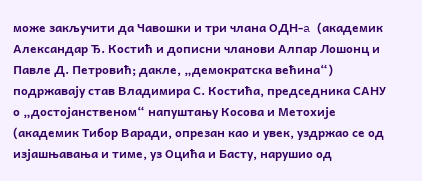може закључити да Чавошки и три члана ОДН-a (академик Александар Ђ. Костић и дописни чланови Алпар Лошонц и Павле Д. Петровић; дакле, „демократска већина“) подржавају став Владимира С. Костића, председника САНУ о „достојанственом“ напуштању Косова и Метохије (академик Тибор Варади, опрезан као и увек, уздржао се од изјашњавања и тиме, уз Оцића и Басту, нарушио од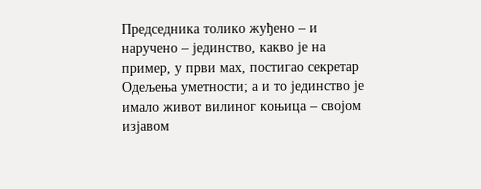Председника толико жуђено – и наручено – јединство, какво је на пример, у први мах, постигао секретар Одељења уметности; а и то јединство је имало живот вилиног коњица – својом изјавом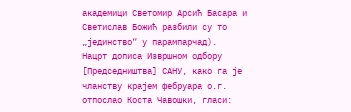академици Светомир Арсић Басара и Светислав Божић разбили су то „јединство“ у парампарчад).
Нацрт дописа Извршном одбору [Председништва] САНУ, како га је чланству крајем фебруара о.г. отпослао Коста Чавошки, гласи: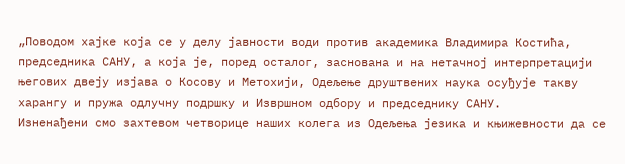„Поводом хајке која се у делу јавности води против академика Владимира Костића, председника САНУ, а која је, поред осталог, заснована и на нетачној интерпретацији његових двеју изјава о Косову и Метохији, Одељење друштвених наука осуђује такву харангу и пружа одлучну подршку и Извршном одбору и председнику САНУ.
Изненађени смо захтевом четворице наших колега из Одељења језика и књижевности да се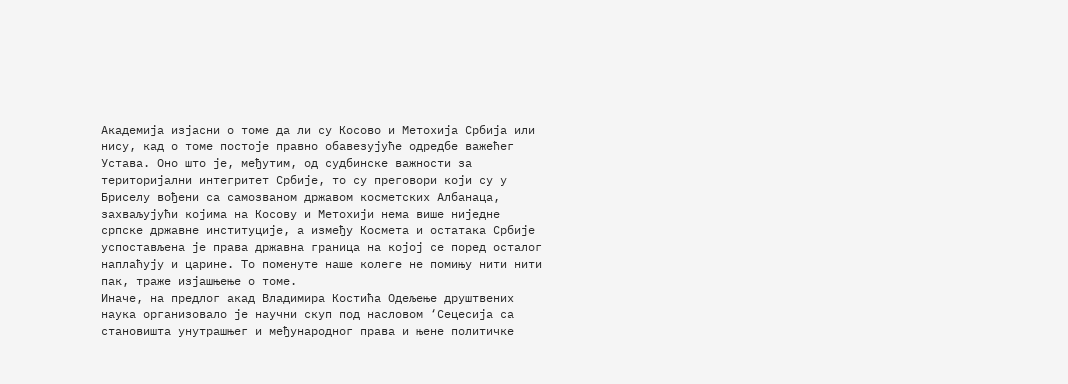Академија изјасни о томе да ли су Косово и Метохија Србија или нису, кад о томе постоје правно обавезујуће одредбе важећег Устава. Оно што је, међутим, од судбинске важности за територијални интегритет Србије, то су преговори који су у Бриселу вођени са самозваном државом косметских Албанаца, захваљујући којима на Косову и Метохији нема више ниједне српске државне институције, а између Космета и остатака Србије успостављена је права државна граница на којој се поред осталог наплаћују и царине. То поменуте наше колеге не помињу нити нити пак, траже изјашњење о томе.
Иначе, на предлог акад Владимира Костића Одељење друштвених наука организовало је научни скуп под насловом ‘Сецесија са становишта унутрашњег и међународног права и њене политичке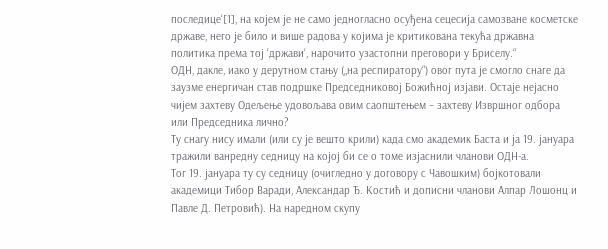последице‘[1], на којем је не само једногласно осуђена сецесија самозване косметске државе, него је било и више радова у којима је критикована текућа државна политика према тој ‘држави‘, нарочито узастопни преговори у Бриселу.“
ОДН, дакле, иако у дерутном стању („на респиратору“) овог пута је смогло снаге да заузме енергичан став подршке Председниковој Божићној изјави. Остаје нејасно чијем захтеву Одељење удовољава овим саопштењем – захтеву Извршног одбора или Председника лично?
Ту снагу нису имали (или су је вешто крили) када смо академик Баста и ја 19. јануара тражили ванредну седницу на којој би се о томе изјаснили чланови ОДН-а.
Тог 19. јануара ту су седницу (очигледно у договору с Чавошким) бојкотовали академици Тибор Варади, Александар Ђ. Костић и дописни чланови Алпар Лошонц и Павле Д. Петровић). На наредном скупу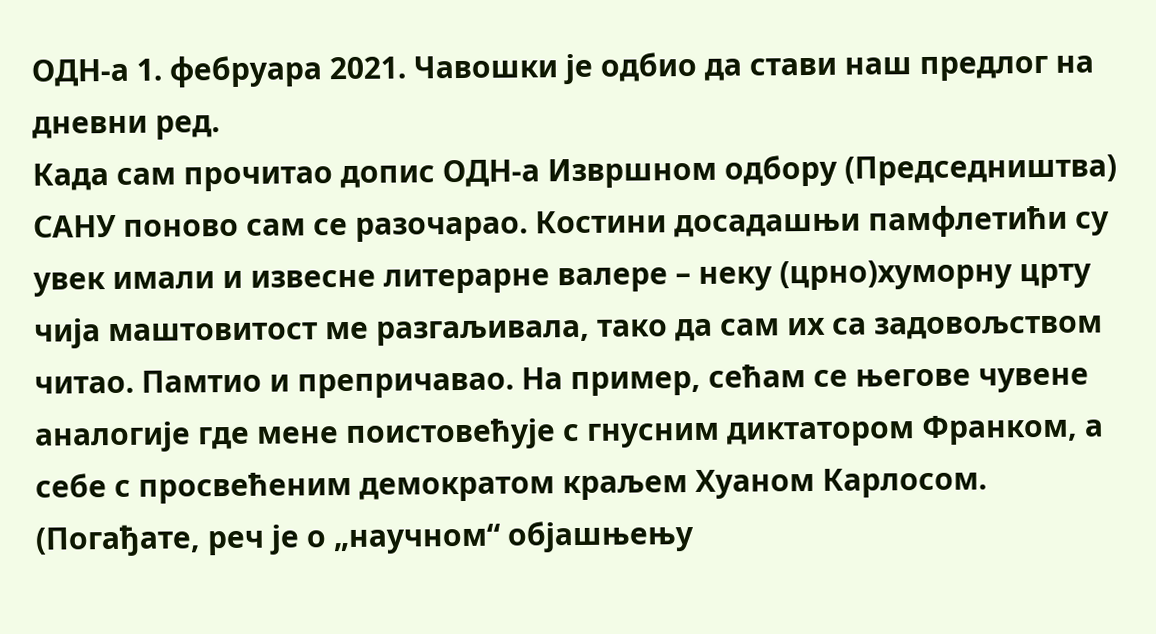ОДН-а 1. фебруара 2021. Чавошки је одбио да стави наш предлог на дневни ред.
Када сам прочитао допис ОДН-а Извршном одбору (Председништва) САНУ поново сам се разочарао. Костини досадашњи памфлетићи су увек имали и извесне литерарне валере – неку (црно)хуморну црту чија маштовитост ме разгаљивала, тако да сам их са задовољством читао. Памтио и препричавао. На пример, сећам се његове чувене аналогије где мене поистовећује с гнусним диктатором Франком, а себе с просвећеним демократом краљем Хуаном Карлосом. (Погађате, реч је о „научном“ објашњењу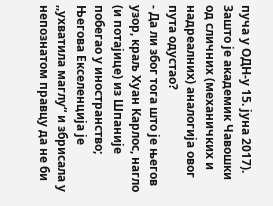пуча у ОДН-у 15. јуна 2017).
Зашто је академик Чавошки од сличних (механичких и надреалних) аналогија овог пута одустао?
- Да ли због тога што је његов узор, краљ Хуан Карлос, нагло (и потајице) из Шпаније побегао у иностранство; Његова Екселенција је ,,ухватила маглу“ и збрисала у непознатом правцу да не би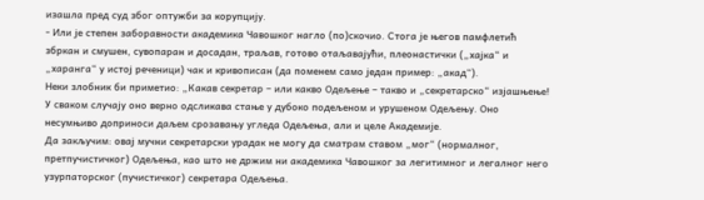изашла пред суд због оптужби за корупцију.
- Или је степен заборавности академика Чавошког нагло (по)скочио. Стога је његов памфлетић збркан и смушен, сувопаран и досадан, траљав, готово отаљавајући, плеонастички („хајка“ и „харанга“ у истој реченици) чак и кривописан (да поменем само један пример: „акад“).
Неки злобник би приметио: „Какав секретар – или какво Одељење – такво и „секретарско“ изјашњење! У сваком случају оно верно одсликава стање у дубоко подељеном и урушеном Одељењу. Оно несумњиво доприноси даљем срозавању угледа Одељења, али и целе Академије.
Да закључим: овај мучни секретарски урадак не могу да сматрам ставом „мог“ (нормалног, претпучистичког) Одељења, као што не држим ни академика Чавошког за легитимног и легалног него узурпаторског (пучистичког) секретара Одељења.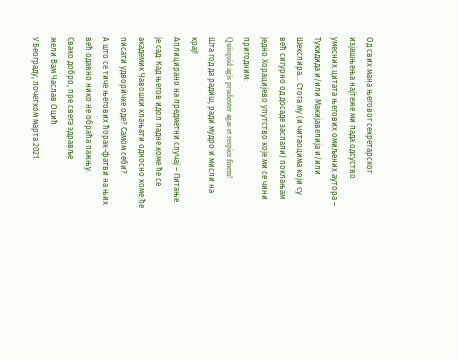Од свих мана његовог секретарског изјашњења најтеже ми пада одсуство умесних цитата његових омиљених аутора – Тукидида и/или Макијавелија и/или Шекспира… Стога му (и читаоцима који су већ сигурно од досаде заспали) поклањам једно Хорацијево упутство које ми се чини пригодним:
Quisquid agis prudenter agas et respice finem!
Шта год да радиш, ради мудро и мисли на крај!
Аплицирано на предметни случај – Питање је сад: Кад његов идол падне коме ће се академик Чавошки клањати односно коме ће писати удворичке оде? Самом себи?
А што се тиче његових ћорак-фатви на њих већ одавно нико не обраћа пажњу.
Свако добро, пре свега здравље
жели Вам Часлав Оцић
У Београду, почетком марта 2021.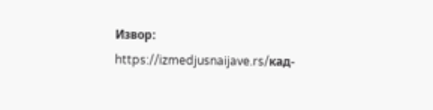Извор: https://izmedjusnaijave.rs/кад-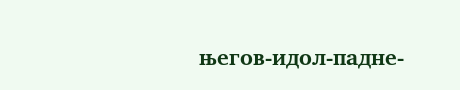његов-идол-падне-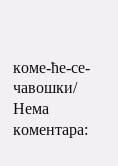коме-ће-се-чавошки/
Нема коментара: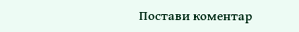Постави коментар